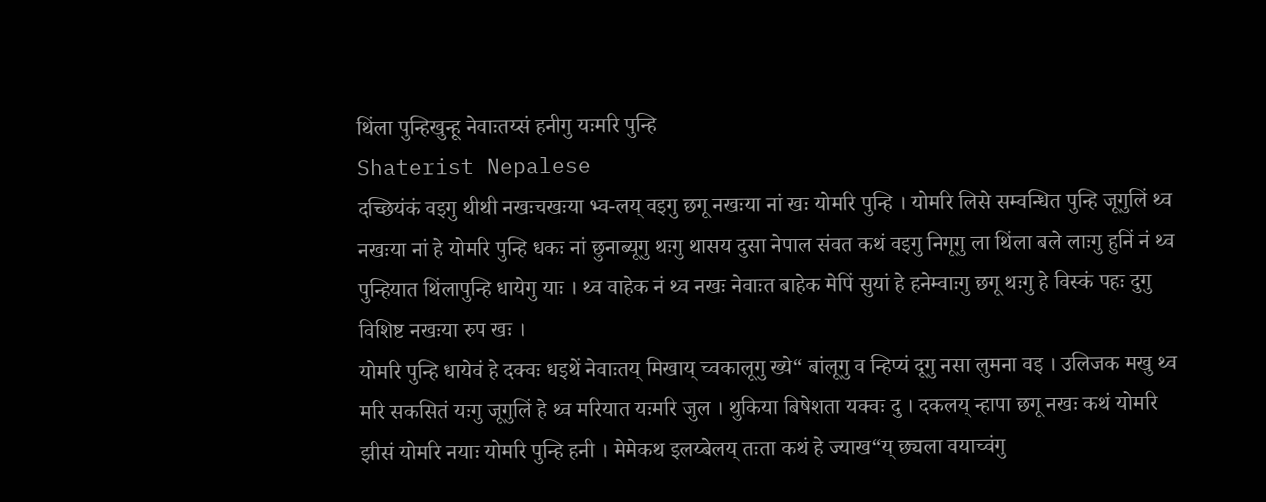थिंला पुन्हिखुन्हू नेवाःतय्सं हनीगु यःमरि पुन्हि
Shaterist Nepalese
दच्छियंकं वइगु थीथी नखःचखःया भ्व-लय् वइगु छगू नखःया नां खः योमरि पुन्हि । योमरि लिसे सम्वन्धित पुन्हि जूगुलिं थ्व नखःया नां हे योमरि पुन्हि धकः नां छुनाब्यूगु थःगु थासय दुसा नेपाल संवत कथं वइगु निगूगु ला थिंला बले लाःगु हुनिं नं थ्व पुन्हियात थिंलापुन्हि धायेगु याः । थ्व वाहेक नं थ्व नखः नेवाःत बाहेक मेपिं सुयां हे हनेम्वाःगु छगू थःगु हे विस्कं पहः दुगु विशिष्ट नखःया रुप खः ।
योमरि पुन्हि धायेवं हे दक्वः धइथें नेवाःतय् मिखाय् च्वकालूगु ख्ये“ बांलूगु व न्हिप्यं दूगु नसा लुमना वइ । उलिजक मखु थ्व मरि सकसितं यःगु जूगुलिं हे थ्व मरियात यःमरि जुल । थुकिया बिषेशता यक्वः दु । दकलय् न्हापा छगू नखः कथं योमरि झीसं योमरि नयाः योमरि पुन्हि हनी । मेमेकथ इलय्बेलय् तःता कथं हे ज्याख“य् छ्यला वयाच्वंगु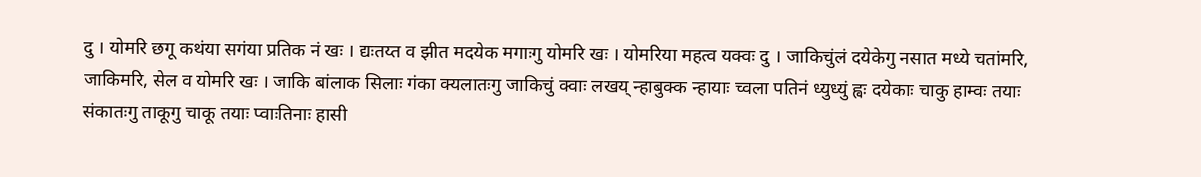दु । योमरि छगू कथंया सगंया प्रतिक नं खः । द्यःतय्त व झीत मदयेक मगाःगु योमरि खः । योमरिया महत्व यक्वः दु । जाकिचुंलं दयेकेगु नसात मध्ये चतांमरि, जाकिमरि, सेल व योमरि खः । जाकि बांलाक सिलाः गंका क्यलातःगु जाकिचुं क्वाः लखय् न्हाबुक्क न्हायाः च्वला पतिनं ध्युध्युं ह्वः दयेकाः चाकु हाम्वः तयाः संकातःगु ताकूगु चाकू तयाः प्वाःतिनाः हासी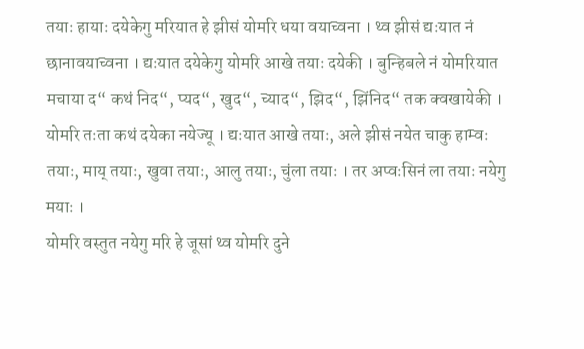तयाः हायाः दयेकेगु मरियात हे झीसं योमरि धया वयाच्वना । थ्व झीसं द्यःयात नं छानावयाच्वना । द्यःयात दयेकेगु योमरि आखे तयाः दयेकी । बुन्हिबले नं योमरियात मचाया द“ कथं निद“, प्यद“, खुद“, च्याद“, झिद“, झिंनिद“ तक क्वखायेकी । योमरि तःता कथं दयेका नयेज्यू । द्यःयात आखे तयाः, अले झीसं नयेत चाकु हाम्वः तयाः, माय् तयाः, खुवा तयाः, आलु तयाः, चुंला तयाः । तर अप्वःसिनं ला तयाः नयेगु मयाः ।
योमरि वस्तुत नयेगु मरि हे जूसां थ्व योमरि दुने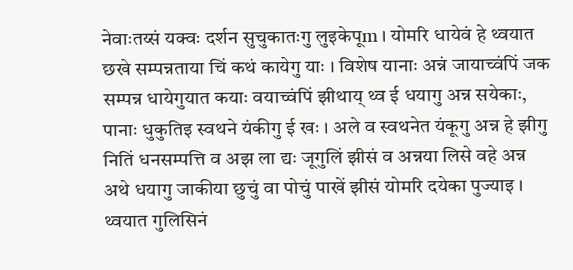नेवाःतय्सं यक्वः दर्शन सुचुकातःगु लुइकेपूm । योमरि धायेवं हे थ्वयात छखे सम्पन्नताया चिं कथं कायेगु याः । विशेष यानाः अन्नं जायाच्वंपिं जक सम्पन्न धायेगुयात कयाः वयाच्वंपिं झीथाय् थ्व ई धयागु अन्न सयेकाः, पानाः धुकुतिइ स्वथने यंकीगु ई खः । अले व स्वथनेत यंकूगु अन्न हे झीगु नितिं धनसम्पत्ति व अझ ला द्यः जूगुलिं झीसं व अन्नया लिसे वहे अन्न अथे धयागु जाकीया छुचुं वा पोचुं पाखें झीसं योमरि दयेका पुज्याइ । थ्वयात गुलिसिनं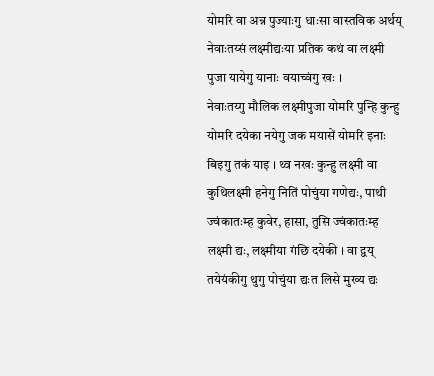योमरि वा अन्न पुज्याःगु धाःसा वास्तविक अर्थय् नेवाःतय्सं लक्ष्मीद्यःया प्रतिक कथं वा लक्ष्मी पुजा यायेगु यानाः वयाच्वंगु खः ।
नेवाःतय्गु मौलिक लक्ष्मीपुजा योमरि पुन्हि कुन्हु योमरि दयेका नयेगु जक मयासें योमरि इनाः बिइगु तकं याइ । थ्व नखः कुन्हु लक्ष्मी वा कुथिलक्ष्मी हनेगु नितिं पोचुंया गणेद्यः, पाथी ज्वंकातःम्ह कुवेर, हासा, तुसि ज्वंकातःम्ह लक्ष्मी द्यः, लक्ष्मीया गंछि दयेकी । वा द्वय् तयेयंकीगु थुगु पोचुंया द्यःत लिसे मुख्य द्यः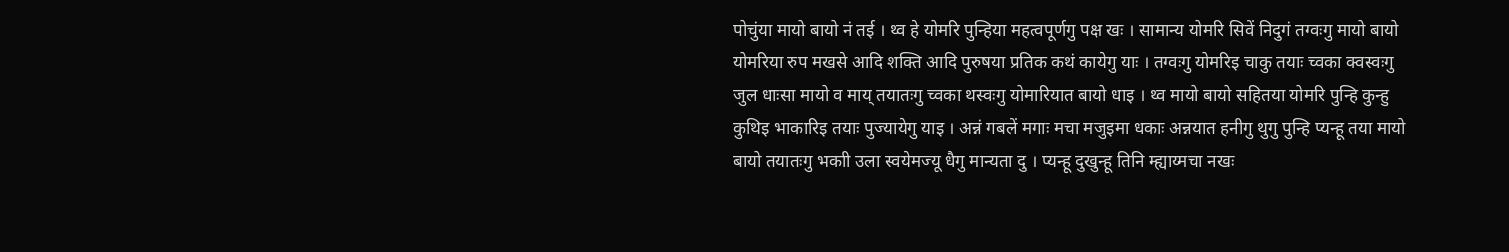पोचुंया मायो बायो नं तई । थ्व हे योमरि पुन्हिया महत्वपूर्णगु पक्ष खः । सामान्य योमरि सिवें निदुगं तग्वःगु मायो बायो योमरिया रुप मखसे आदि शक्ति आदि पुरुषया प्रतिक कथं कायेगु याः । तग्वःगु योमरिइ चाकु तयाः च्वका क्वस्वःगु जुल धाःसा मायो व माय् तयातःगु च्वका थस्वःगु योमारियात बायो धाइ । थ्व मायो बायो सहितया योमरि पुन्हि कुन्हु कुथिइ भाकारिइ तयाः पुज्यायेगु याइ । अन्नं गबलें मगाः मचा मजुइमा धकाः अन्नयात हनीगु थुगु पुन्हि प्यन्हू तया मायो बायो तयातःगु भकाी उला स्वयेमज्यू धैगु मान्यता दु । प्यन्हू दुखुन्हू तिनि म्ह्याय्मचा नखः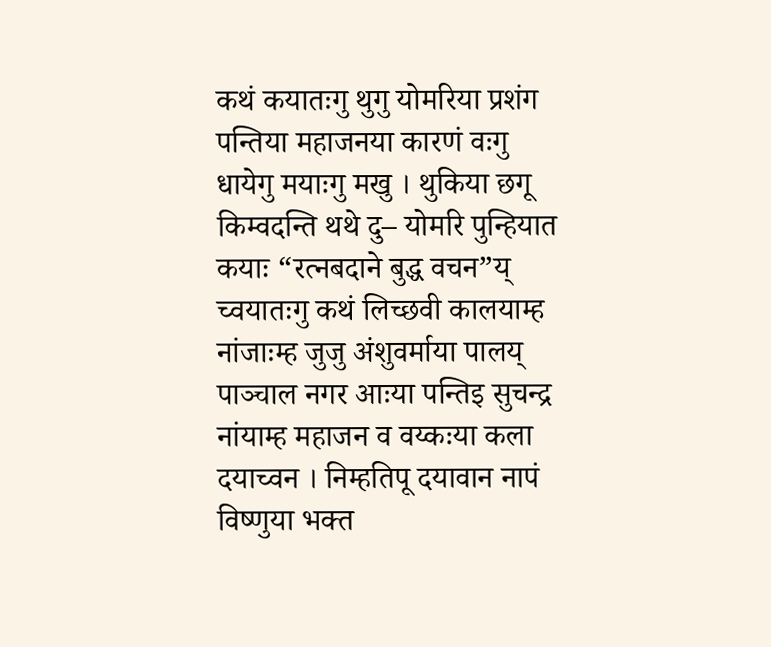कथं कयातःगु थुगु योमरिया प्रशंग पन्तिया महाजनया कारणं वःगु धायेगु मयाःगु मखु । थुकिया छगू किम्वदन्ति थथे दु– योमरि पुन्हियात कयाः “रत्नबदाने बुद्ध वचन”य् च्वयातःगु कथं लिच्छवी कालयाम्ह नांजाःम्ह जुजु अंशुवर्माया पालय् पाञ्चाल नगर आःया पन्तिइ सुचन्द्र नांयाम्ह महाजन व वय्कःया कला दयाच्वन । निम्हतिपू दयावान नापं विष्णुया भक्त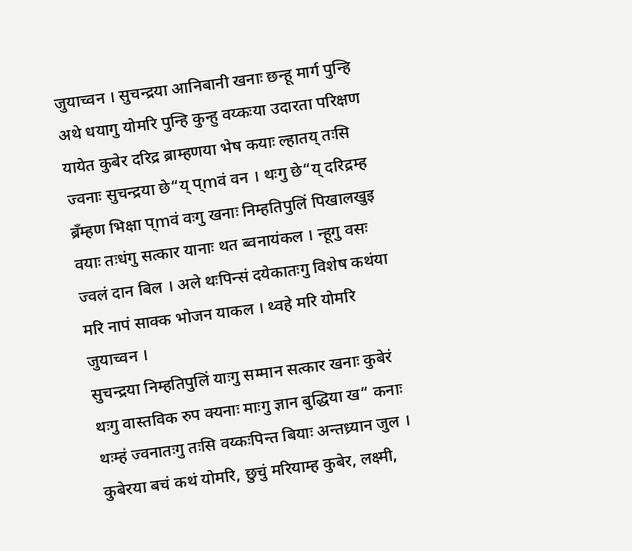जुयाच्वन । सुचन्द्रया आनिबानी खनाः छन्हू मार्ग पुन्हि अथे धयागु योमरि पुन्हि कुन्हु वय्कःया उदारता परिक्षण यायेत कुबेर दरिद्र ब्राम्हणया भेष कयाः ल्हातय् तःसि ज्वनाः सुचन्द्रया छे“य् प्mवं वन । थःगु छे“य् दरिद्रम्ह ब्रँम्हण भिक्षा प्mवं वःगु खनाः निम्हतिपुलिं पिखालखुइ वयाः तःधंगु सत्कार यानाः थत ब्वनायंकल । न्हूगु वसः ज्वलं दान बिल । अले थःपिन्सं दयेकातःगु विशेष कथंया मरि नापं साक्क भोजन याकल । थ्वहे मरि योमरि जुयाच्वन ।
सुचन्द्रया निम्हतिपुलिं याःगु सम्मान सत्कार खनाः कुबेरं थःगु वास्तविक रुप क्यनाः माःगु ज्ञान बुद्धिया ख“ कनाः थःम्हं ज्वनातःगु तःसि वय्कःपिन्त बियाः अन्तध्र्यान जुल । कुबेरया बचं कथं योमरि, छुचुं मरियाम्ह कुबेर, लक्ष्मी,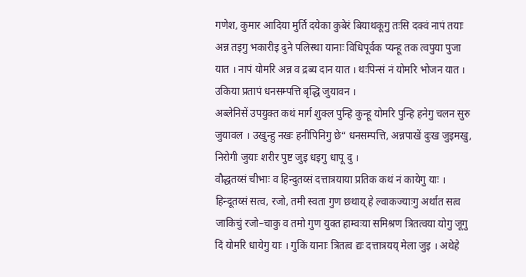गणेश, कुमार आदिया मुर्ति दयेका कुबेरं बियाथकूगु तःसि दक्वं नापं तयाः अन्न तइगु भकारीइ दुने पलिस्था यानाः विधिपूर्वक प्यन्हू तक त्वपुया पुजा यात । नापं योमरि अन्न व द्रब्य दान यात । थःपिन्सं नं योमरि भोजन यात । उकिया प्रतापं धनसम्पत्ति बृद्धि जुयावन ।
अब्लेनिसें उपयुक्त कथं मार्ग शुक्ल पुन्हि कुन्हू योमरि पुन्हि हनेगु चलन सुरु जुयावल । उखुन्हु नखः हनीपिनिगु छे“ धनसम्पत्ति, अन्नपाखें दुःख जुइमखु, निरोगी जुयाः शरीर पुष्ट जुइ धइगु धापू दु ।
वौद्धतय्सं चीभाः व हिन्दुतय्सं दत्तात्रयाया प्रतिक कथं नं कायेगु याः । हिन्दूतय्सं सत्व, रजो, तमी स्वता गुण छथाय् हे ल्वाकज्याःगु अर्थात सत्व जाकिचुं रजो–चाकु व तमो गुण युक्त हाम्वःया समिश्रण त्रितत्वया योगु जूगु दिं योमरि धायेगु याः । गुकिं यानाः त्रितत्व द्यः दत्तात्रयय् मेला जुइ । अथेहे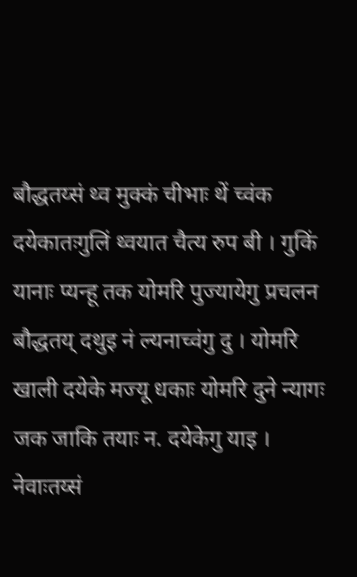बौद्धतय्सं थ्व मुक्कं चीभाः थें च्वंक दयेकातःगुलिं थ्वयात चैत्य रुप बी । गुकिं यानाः प्यन्हू तक योमरि पुज्यायेगु प्रचलन बौद्धतय् दथुइ नं ल्यनाच्वंगु दु । योमरि खाली दयेके मज्यू धकाः योमरि दुने न्यागः जक जाकि तयाः न. दयेकेगु याइ ।
नेवाःतय्सं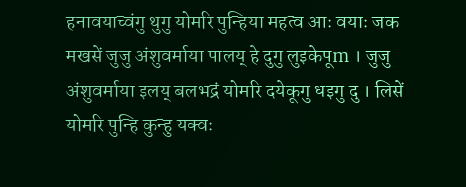हनावयाच्वंगु थुगु योमरि पुन्हिया महत्व आः वयाः जक मखसें जुजु अंशुवर्माया पालय् हे दुगु लुइकेपूm । जुजु अंशुवर्माया इलय् बलभद्रं योमरि दयेकूगु धइगु दु । लिसें योमरि पुन्हि कुन्हु यक्वः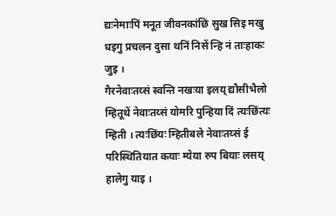द्यःनेमाःपिं मनूत जीवनकांछि सुख सिइ मखु धइगु प्रचलन दुसा थनिं निसें न्हि नं ताःहाकः जुइ ।
गैरनेवाःतय्सं स्वन्ति नखःया इलय् द्यौसीभैलो म्हितूथें नेवाःतय्सं योमरि पुन्हिया दिं त्यःछिंत्यः म्हिती । त्यःछिंयः म्हितीबले नेवाःतय्सं ई परिस्थितियात कयाः म्येया रुप बियाः लसय् हालेगु याइ ।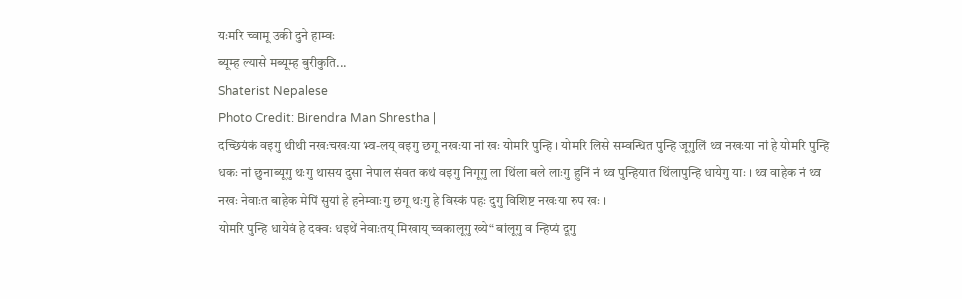यःमरि च्वामू उकी दुने हाम्वः
ब्यूम्ह ल्यासे मब्यूम्ह बुरीकुति...
Shaterist Nepalese
Photo Credit: Birendra Man Shrestha |
दच्छियंकं वइगु थीथी नखःचखःया भ्व-लय् वइगु छगू नखःया नां खः योमरि पुन्हि । योमरि लिसे सम्वन्धित पुन्हि जूगुलिं थ्व नखःया नां हे योमरि पुन्हि धकः नां छुनाब्यूगु थःगु थासय दुसा नेपाल संवत कथं वइगु निगूगु ला थिंला बले लाःगु हुनिं नं थ्व पुन्हियात थिंलापुन्हि धायेगु याः । थ्व वाहेक नं थ्व नखः नेवाःत बाहेक मेपिं सुयां हे हनेम्वाःगु छगू थःगु हे विस्कं पहः दुगु विशिष्ट नखःया रुप खः ।
योमरि पुन्हि धायेवं हे दक्वः धइथें नेवाःतय् मिखाय् च्वकालूगु ख्ये“ बांलूगु व न्हिप्यं दूगु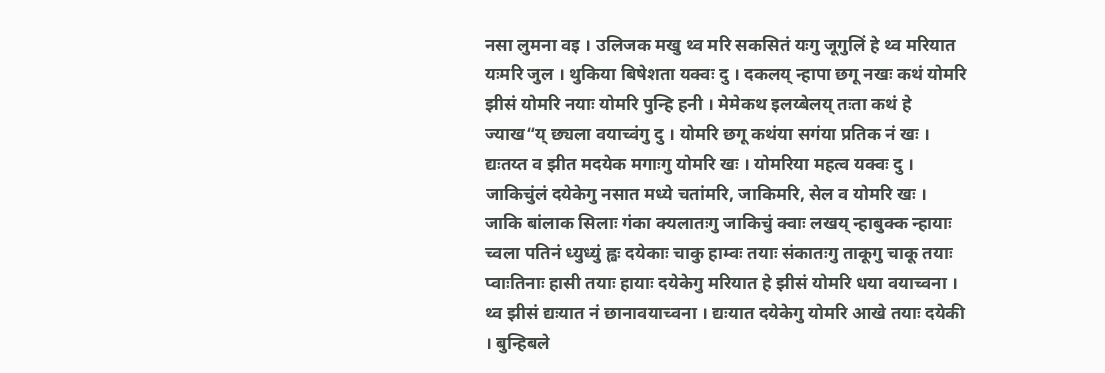नसा लुमना वइ । उलिजक मखु थ्व मरि सकसितं यःगु जूगुलिं हे थ्व मरियात यःमरि जुल । थुकिया बिषेशता यक्वः दु । दकलय् न्हापा छगू नखः कथं योमरि झीसं योमरि नयाः योमरि पुन्हि हनी । मेमेकथ इलय्बेलय् तःता कथं हे ज्याख“य् छ्यला वयाच्वंगु दु । योमरि छगू कथंया सगंया प्रतिक नं खः । द्यःतय्त व झीत मदयेक मगाःगु योमरि खः । योमरिया महत्व यक्वः दु । जाकिचुंलं दयेकेगु नसात मध्ये चतांमरि, जाकिमरि, सेल व योमरि खः । जाकि बांलाक सिलाः गंका क्यलातःगु जाकिचुं क्वाः लखय् न्हाबुक्क न्हायाः च्वला पतिनं ध्युध्युं ह्वः दयेकाः चाकु हाम्वः तयाः संकातःगु ताकूगु चाकू तयाः प्वाःतिनाः हासी तयाः हायाः दयेकेगु मरियात हे झीसं योमरि धया वयाच्वना । थ्व झीसं द्यःयात नं छानावयाच्वना । द्यःयात दयेकेगु योमरि आखे तयाः दयेकी । बुन्हिबले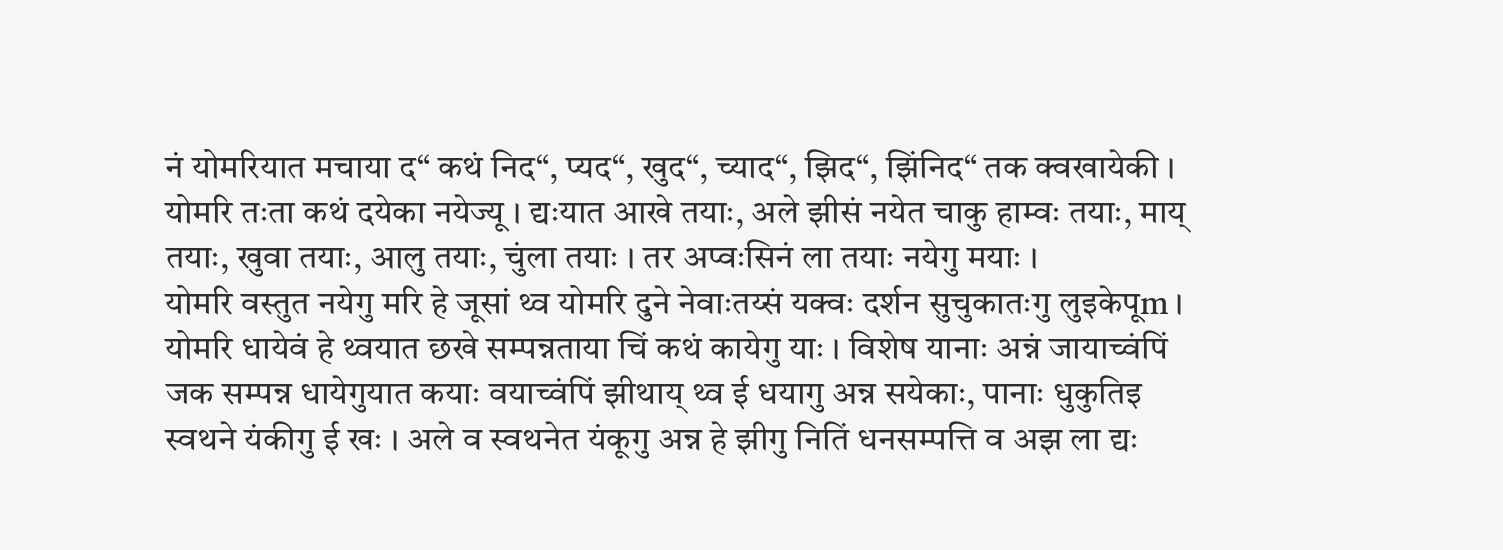नं योमरियात मचाया द“ कथं निद“, प्यद“, खुद“, च्याद“, झिद“, झिंनिद“ तक क्वखायेकी । योमरि तःता कथं दयेका नयेज्यू । द्यःयात आखे तयाः, अले झीसं नयेत चाकु हाम्वः तयाः, माय् तयाः, खुवा तयाः, आलु तयाः, चुंला तयाः । तर अप्वःसिनं ला तयाः नयेगु मयाः ।
योमरि वस्तुत नयेगु मरि हे जूसां थ्व योमरि दुने नेवाःतय्सं यक्वः दर्शन सुचुकातःगु लुइकेपूm । योमरि धायेवं हे थ्वयात छखे सम्पन्नताया चिं कथं कायेगु याः । विशेष यानाः अन्नं जायाच्वंपिं जक सम्पन्न धायेगुयात कयाः वयाच्वंपिं झीथाय् थ्व ई धयागु अन्न सयेकाः, पानाः धुकुतिइ स्वथने यंकीगु ई खः । अले व स्वथनेत यंकूगु अन्न हे झीगु नितिं धनसम्पत्ति व अझ ला द्यः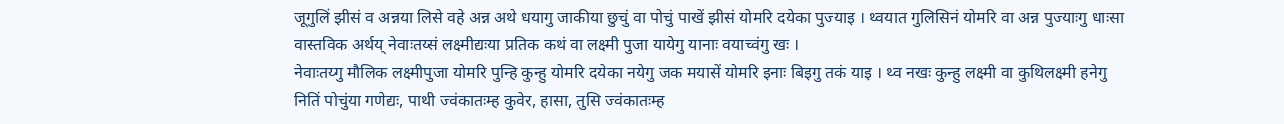जूगुलिं झीसं व अन्नया लिसे वहे अन्न अथे धयागु जाकीया छुचुं वा पोचुं पाखें झीसं योमरि दयेका पुज्याइ । थ्वयात गुलिसिनं योमरि वा अन्न पुज्याःगु धाःसा वास्तविक अर्थय् नेवाःतय्सं लक्ष्मीद्यःया प्रतिक कथं वा लक्ष्मी पुजा यायेगु यानाः वयाच्वंगु खः ।
नेवाःतय्गु मौलिक लक्ष्मीपुजा योमरि पुन्हि कुन्हु योमरि दयेका नयेगु जक मयासें योमरि इनाः बिइगु तकं याइ । थ्व नखः कुन्हु लक्ष्मी वा कुथिलक्ष्मी हनेगु नितिं पोचुंया गणेद्यः, पाथी ज्वंकातःम्ह कुवेर, हासा, तुसि ज्वंकातःम्ह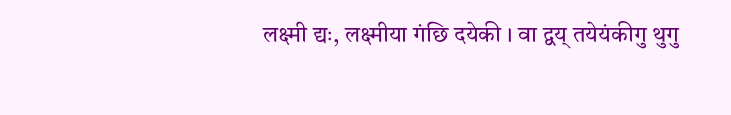लक्ष्मी द्यः, लक्ष्मीया गंछि दयेकी । वा द्वय् तयेयंकीगु थुगु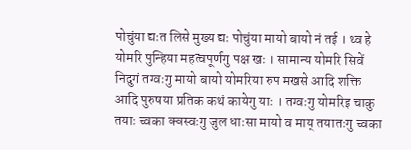पोचुंया द्यःत लिसे मुख्य द्यः पोचुंया मायो बायो नं तई । थ्व हे योमरि पुन्हिया महत्वपूर्णगु पक्ष खः । सामान्य योमरि सिवें निदुगं तग्वःगु मायो बायो योमरिया रुप मखसे आदि शक्ति आदि पुरुषया प्रतिक कथं कायेगु याः । तग्वःगु योमरिइ चाकु तयाः च्वका क्वस्वःगु जुल धाःसा मायो व माय् तयातःगु च्वका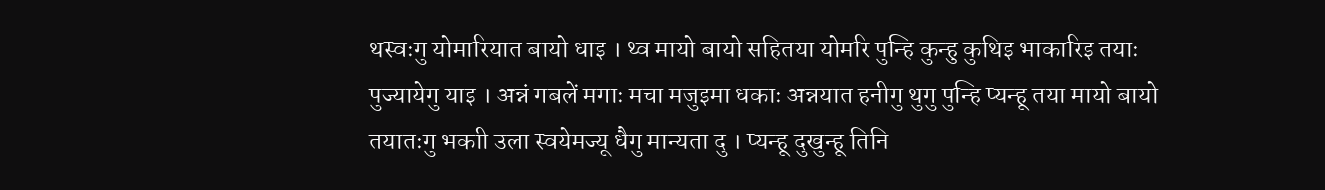थस्वःगु योमारियात बायो धाइ । थ्व मायो बायो सहितया योमरि पुन्हि कुन्हु कुथिइ भाकारिइ तयाः पुज्यायेगु याइ । अन्नं गबलें मगाः मचा मजुइमा धकाः अन्नयात हनीगु थुगु पुन्हि प्यन्हू तया मायो बायो तयातःगु भकाी उला स्वयेमज्यू धैगु मान्यता दु । प्यन्हू दुखुन्हू तिनि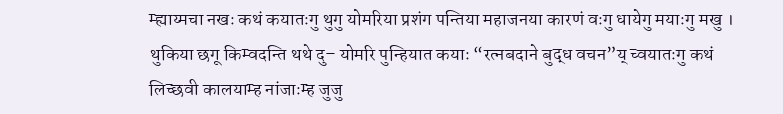म्ह्याय्मचा नखः कथं कयातःगु थुगु योमरिया प्रशंग पन्तिया महाजनया कारणं वःगु धायेगु मयाःगु मखु । थुकिया छगू किम्वदन्ति थथे दु– योमरि पुन्हियात कयाः “रत्नबदाने बुद्ध वचन”य् च्वयातःगु कथं लिच्छवी कालयाम्ह नांजाःम्ह जुजु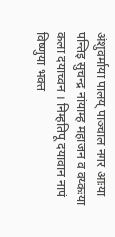अंशुवर्माया पालय् पाञ्चाल नगर आःया पन्तिइ सुचन्द्र नांयाम्ह महाजन व वय्कःया कला दयाच्वन । निम्हतिपू दयावान नापं विष्णुया भक्त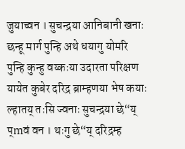जुयाच्वन । सुचन्द्रया आनिबानी खनाः छन्हू मार्ग पुन्हि अथे धयागु योमरि पुन्हि कुन्हु वय्कःया उदारता परिक्षण यायेत कुबेर दरिद्र ब्राम्हणया भेष कयाः ल्हातय् तःसि ज्वनाः सुचन्द्रया छे“य् प्mवं वन । थःगु छे“य् दरिद्रम्ह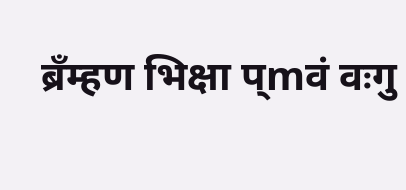ब्रँम्हण भिक्षा प्mवं वःगु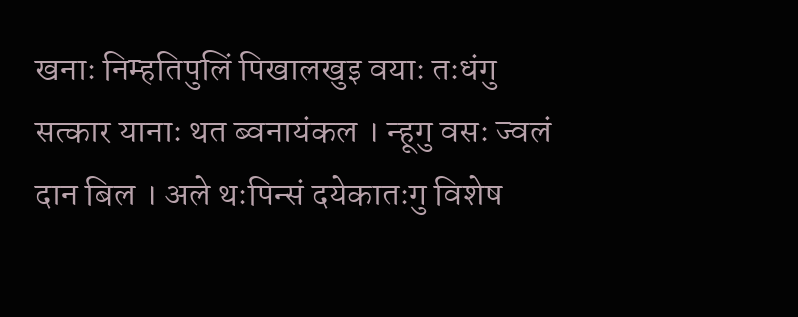खनाः निम्हतिपुलिं पिखालखुइ वयाः तःधंगु सत्कार यानाः थत ब्वनायंकल । न्हूगु वसः ज्वलं दान बिल । अले थःपिन्सं दयेकातःगु विशेष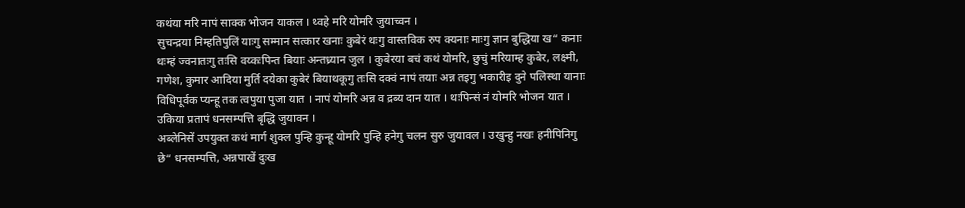कथंया मरि नापं साक्क भोजन याकल । थ्वहे मरि योमरि जुयाच्वन ।
सुचन्द्रया निम्हतिपुलिं याःगु सम्मान सत्कार खनाः कुबेरं थःगु वास्तविक रुप क्यनाः माःगु ज्ञान बुद्धिया ख“ कनाः थःम्हं ज्वनातःगु तःसि वय्कःपिन्त बियाः अन्तध्र्यान जुल । कुबेरया बचं कथं योमरि, छुचुं मरियाम्ह कुबेर, लक्ष्मी, गणेश, कुमार आदिया मुर्ति दयेका कुबेरं बियाथकूगु तःसि दक्वं नापं तयाः अन्न तइगु भकारीइ दुने पलिस्था यानाः विधिपूर्वक प्यन्हू तक त्वपुया पुजा यात । नापं योमरि अन्न व द्रब्य दान यात । थःपिन्सं नं योमरि भोजन यात । उकिया प्रतापं धनसम्पत्ति बृद्धि जुयावन ।
अब्लेनिसें उपयुक्त कथं मार्ग शुक्ल पुन्हि कुन्हू योमरि पुन्हि हनेगु चलन सुरु जुयावल । उखुन्हु नखः हनीपिनिगु छे“ धनसम्पत्ति, अन्नपाखें दुःख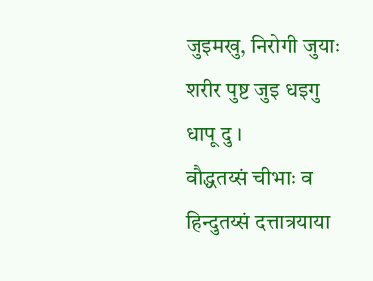जुइमखु, निरोगी जुयाः शरीर पुष्ट जुइ धइगु धापू दु ।
वौद्धतय्सं चीभाः व हिन्दुतय्सं दत्तात्रयाया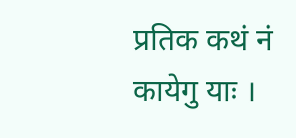प्रतिक कथं नं कायेगु याः ।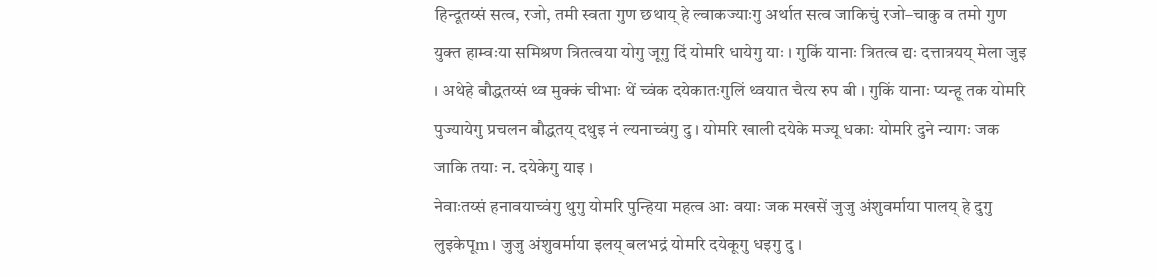हिन्दूतय्सं सत्व, रजो, तमी स्वता गुण छथाय् हे ल्वाकज्याःगु अर्थात सत्व जाकिचुं रजो–चाकु व तमो गुण युक्त हाम्वःया समिश्रण त्रितत्वया योगु जूगु दिं योमरि धायेगु याः । गुकिं यानाः त्रितत्व द्यः दत्तात्रयय् मेला जुइ । अथेहे बौद्धतय्सं थ्व मुक्कं चीभाः थें च्वंक दयेकातःगुलिं थ्वयात चैत्य रुप बी । गुकिं यानाः प्यन्हू तक योमरि पुज्यायेगु प्रचलन बौद्धतय् दथुइ नं ल्यनाच्वंगु दु । योमरि खाली दयेके मज्यू धकाः योमरि दुने न्यागः जक जाकि तयाः न. दयेकेगु याइ ।
नेवाःतय्सं हनावयाच्वंगु थुगु योमरि पुन्हिया महत्व आः वयाः जक मखसें जुजु अंशुवर्माया पालय् हे दुगु लुइकेपूm । जुजु अंशुवर्माया इलय् बलभद्रं योमरि दयेकूगु धइगु दु ।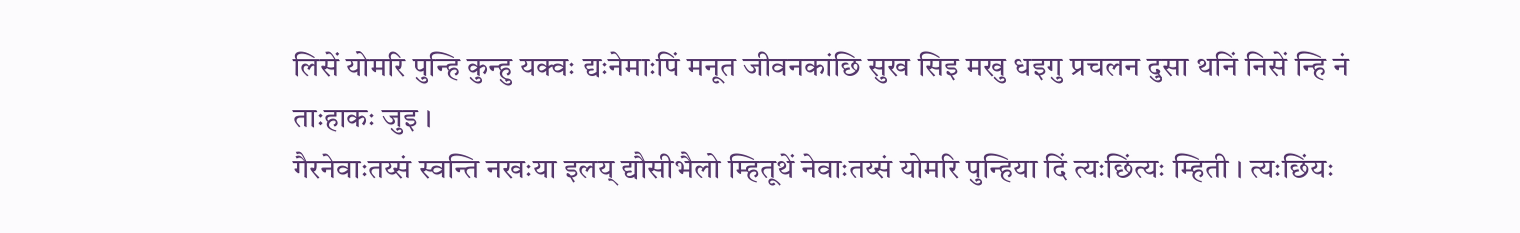लिसें योमरि पुन्हि कुन्हु यक्वः द्यःनेमाःपिं मनूत जीवनकांछि सुख सिइ मखु धइगु प्रचलन दुसा थनिं निसें न्हि नं ताःहाकः जुइ ।
गैरनेवाःतय्सं स्वन्ति नखःया इलय् द्यौसीभैलो म्हितूथें नेवाःतय्सं योमरि पुन्हिया दिं त्यःछिंत्यः म्हिती । त्यःछिंयः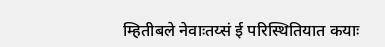म्हितीबले नेवाःतय्सं ई परिस्थितियात कयाः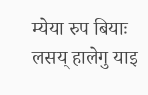म्येया रुप बियाः लसय् हालेगु याइ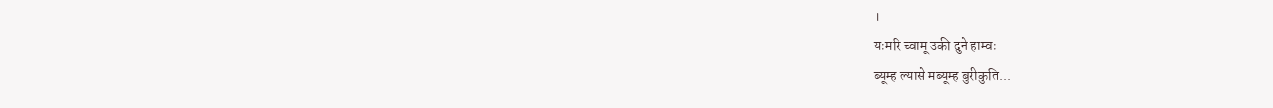।
यःमरि च्वामू उकी दुने हाम्वः
ब्यूम्ह ल्यासे मब्यूम्ह बुरीकुति...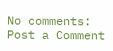No comments:
Post a Comment